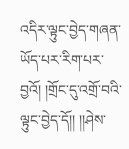འདིར་ལྟུང་བྱེད་གཞན་ཡོད་པར་རིག་པར་བྱའོ། །གྲོང་དུ་འགྲོ་བའི་ལྟུང་བྱེད་དོ།། །།ཤེས་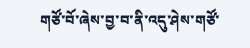གཙོ་བོ་ཞེས་བྱ་བ་ནི་འདུ་ཤེས་གཙོ་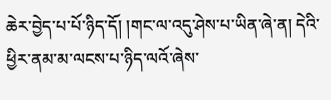ཆེར་བྱེད་པ་པོ་ཉིད་དོ། །གང་ལ་འདུ་ཤེས་པ་ཡིན་ཞེ་ན། དེའི་ཕྱིར་ནམ་མ་ལངས་པ་ཉིད་ལའོ་ཞེས་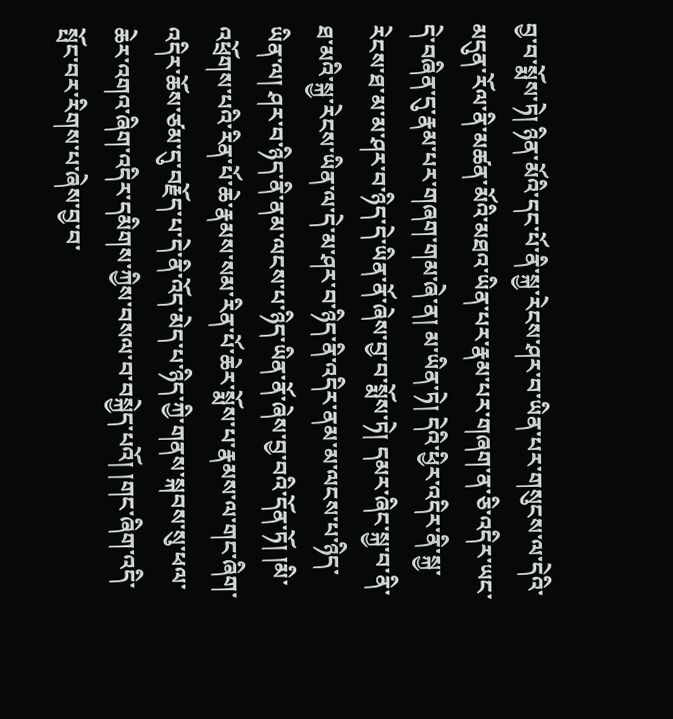བྱ་བ་སྨོས་ཏེ། ཉིན་མོའི་དང་པོ་ནི་སྐྱ་རེངས་ཤར་བ་ཡིན་པར་གསུངས་ལ་དེའི་མདུན་རོལ་ནི་མཚན་མོའི་མཐའ་ཡིན་པར་རྣམ་པར་གཞག་ན་ཅི་འདིར་ཡང་དེ་བཞིན་དུ་རྣམ་པར་གཞག་གམ་ཞེ་ན། མ་ཡིན་ཏེ། དེའི་ཕྱིར་འདིར་ནི་སྐྱ་རེངས་ཐ་མ་མ་ཤར་བ་ཉིད་དེ་ཡིན་ནོ་ཞེས་བྱ་བ་སྨོས་ཏེ། དམར་ཞིང་སྐྱ་བ་ནི་ཐ་མའི་སྐྱ་རེངས་ཡིན་ལ་དེ་མ་ཤར་བ་ཉིད་ནི་འདིར་ནམ་མ་ལངས་པ་ཉིད་ཡིན་ལ། ཤར་བ་ཉིད་ནི་ནམ་ལངས་པ་ཉིད་ཡིན་ནོ་ཞེས་བྱ་བའི་དོན་ཏོ། །མི་འཕྲོགས་པའི་རིན་པོ་ཆེ་རྣམས་སམ་རིན་པོ་ཆེར་སྨོས་པ་རྣམས་ལ་གང་ཞིག་འདིར་ཆོས་ཙམ་དུ་བརྗོད་པ་དེ་ནི་འོད་མེད་པ་ཉིད་ཀྱི་གནས་སྐབས་སུ་ཕལ་ཆེར་འགའ་ཞིག་འདིར་དམིགས་ཀྱིས་བསལ་བ་བསྐྱེད་པའོ། །གང་ཞིག་འདི་སྤོང་བར་རིགས་པ་ཞེས་བྱ་བ་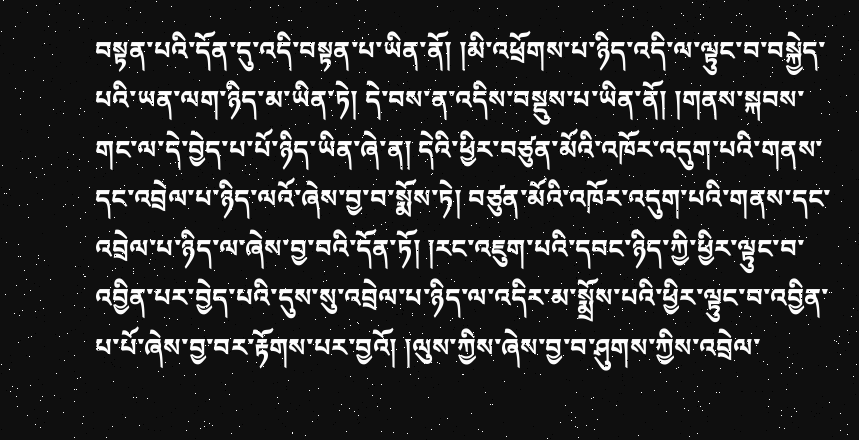བསྟན་པའི་དོན་དུ་འདི་བསྟན་པ་ཡིན་ནོ། །མི་འཕྲོགས་པ་ཉིད་འདི་ལ་ལྟུང་བ་བསྐྱེད་པའི་ཡན་ལག་ཉིད་མ་ཡིན་ཏེ། དེ་བས་ན་འདིས་བསྡུས་པ་ཡིན་ནོ། །གནས་སྐབས་གང་ལ་དེ་བྱེད་པ་པོ་ཉིད་ཡིན་ཞེ་ན། དེའི་ཕྱིར་བཙུན་མོའི་འཁོར་འདུག་པའི་གནས་དང་འབྲེལ་པ་ཉིད་ལའོ་ཞེས་བྱ་བ་སྨོས་ཏེ། བཙུན་མོའི་འཁོར་འདུག་པའི་གནས་དང་འབྲེལ་པ་ཉིད་ལ་ཞེས་བྱ་བའི་དོན་ཏོ། །རང་འཇུག་པའི་དབང་ཉིད་ཀྱི་ཕྱིར་ལྟུང་བ་འབྱིན་པར་བྱེད་པའི་དུས་སུ་འབྲེལ་པ་ཉིད་ལ་འདིར་མ་སྨྲོས་པའི་ཕྱིར་ལྟུང་བ་འབྱིན་པ་པོ་ཞེས་བྱ་བར་རྟོགས་པར་བྱའོ། །ལུས་ཀྱིས་ཞེས་བྱ་བ་ཤུགས་ཀྱིས་འབྲེལ་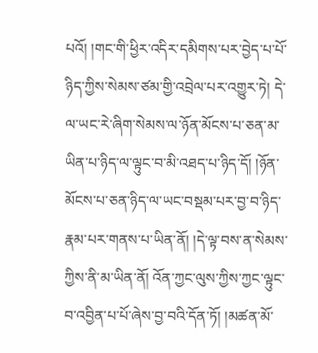པའོ། །གང་གི་ཕྱིར་འདིར་དམིགས་པར་བྱེད་པ་པོ་ཉིད་ཀྱིས་སེམས་ཙམ་གྱི་འབྲེལ་པར་འགྱུར་ཏེ། དེ་ལ་ཡང་རེ་ཞིག་སེམས་ལ་ཉོན་མོངས་པ་ཅན་མ་ཡིན་པ་ཉིད་ལ་ལྟུང་བ་མི་འཐད་པ་ཉིད་དོ། །ཉོན་མོངས་པ་ཅན་ཉིད་ལ་ཡང་བསྡམ་པར་བྱ་བ་ཉིད་རྣམ་པར་གནས་པ་ཡིན་ནོ། །དེ་ལྟ་བས་ན་སེམས་ཀྱིས་ནི་མ་ཡིན་ནོ། འོན་ཀྱང་ལུས་ཀྱིས་ཀྱང་ལྟུང་བ་འབྱིན་པ་པོ་ཞེས་བྱ་བའི་དོན་ཏོ། །མཚན་མོ་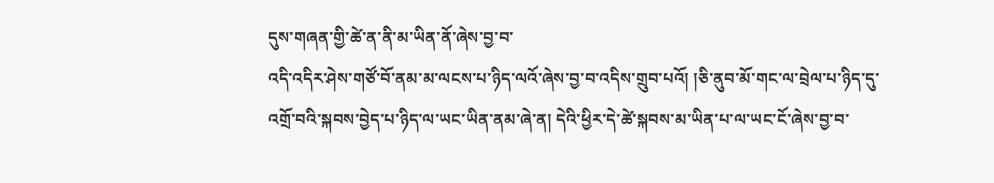དུས་གཞན་གྱི་ཚེ་ན་ནི་མ་ཡིན་ནོ་ཞེས་བྱ་བ་
འདི་འདིར་ཤེས་གཙོ་བོ་ནམ་མ་ལངས་པ་ཉིད་ལའོ་ཞེས་བྱ་བ་འདིས་གྲུབ་པའོ། །ཅི་ནུབ་མོ་གང་ལ་བྲེལ་པ་ཉིད་དུ་འགྲོ་བའི་སྐབས་བྱེད་པ་ཉིད་ལ་ཡང་ཡིན་ནམ་ཞེ་ན། དེའི་ཕྱིར་དེ་ཚེ་སྐབས་མ་ཡིན་པ་ལ་ཡང་ངོ་ཞེས་བྱ་བ་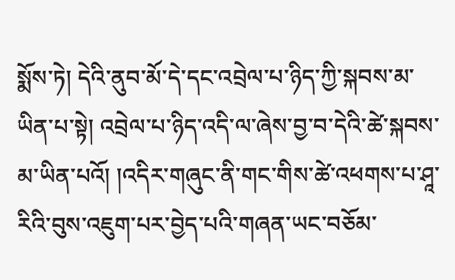སྨོས་ཏེ། དེའི་ནུབ་མོ་དེ་དང་འབྲེལ་པ་ཉིད་ཀྱི་སྐབས་མ་ཡིན་པ་སྟེ། འབྲེལ་པ་ཉིད་འདི་ལ་ཞེས་བྱ་བ་དེའི་ཚེ་སྐབས་མ་ཡིན་པའོ། །འདིར་གཞུང་ནི་གང་གིས་ཚེ་འཕགས་པ་ཤཱ་རིའི་བུས་འཇུག་པར་བྱེད་པའི་གཞན་ཡང་བཅོམ་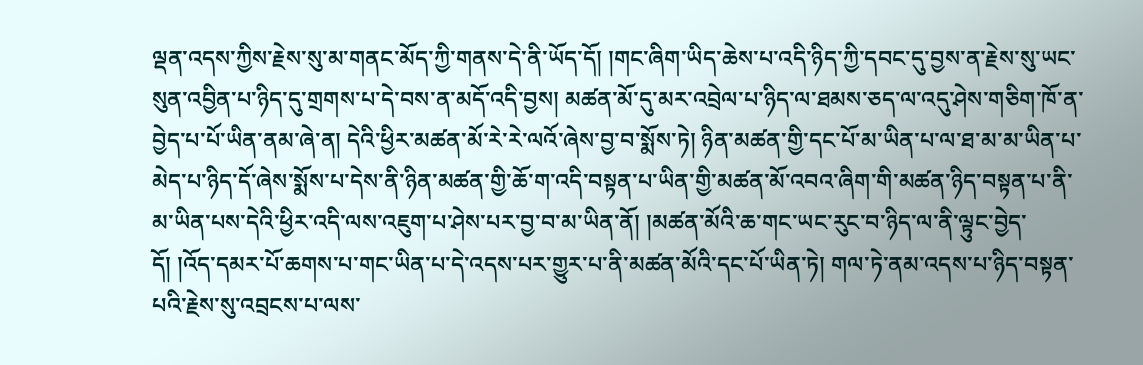ལྡན་འདས་ཀྱིས་རྗེས་སུ་མ་གནང་མོད་ཀྱི་གནས་དེ་ནི་ཡོད་དོ། །གང་ཞིག་ཡིད་ཆེས་པ་འདི་ཉིད་ཀྱི་དབང་དུ་བྱས་ན་རྗེས་སུ་ཡང་སུན་འབྱིན་པ་ཉིད་དུ་གྲགས་པ་དེ་བས་ན་མདོ་འདི་བྱས། མཚན་མོ་དུ་མར་འབྲེལ་པ་ཉིད་ལ་ཐམས་ཅད་ལ་འདུ་ཤེས་གཅིག་ཁོ་ན་བྱེད་པ་པོ་ཡིན་ནམ་ཞེ་ན། དེའི་ཕྱིར་མཚན་མོ་རེ་རེ་ལའོ་ཞེས་བྱ་བ་སྨོས་ཏེ། ཉིན་མཚན་གྱི་དང་པོ་མ་ཡིན་པ་ལ་ཐ་མ་མ་ཡིན་པ་མེད་པ་ཉིད་དོ་ཞེས་སྨོས་པ་དེས་ནི་ཉིན་མཚན་གྱི་ཆོ་ག་འདི་བསྟན་པ་ཡིན་གྱི་མཚན་མོ་འབའ་ཞིག་གི་མཚན་ཉིད་བསྟན་པ་ནི་མ་ཡིན་པས་དེའི་ཕྱིར་འདི་ལས་འཇུག་པ་ཤེས་པར་བྱ་བ་མ་ཡིན་ནོ། །མཚན་མོའི་ཆ་གང་ཡང་རུང་བ་ཉིད་ལ་ནི་ལྟུང་བྱེད་དོ། །འོད་དམར་པོ་ཆགས་པ་གང་ཡིན་པ་དེ་འདས་པར་གྱུར་པ་ནི་མཚན་མོའི་དང་པོ་ཡིན་ཏེ། གལ་ཏེ་ནམ་འདས་པ་ཉིད་བསྟན་པའི་རྗེས་སུ་འབྲངས་པ་ལས་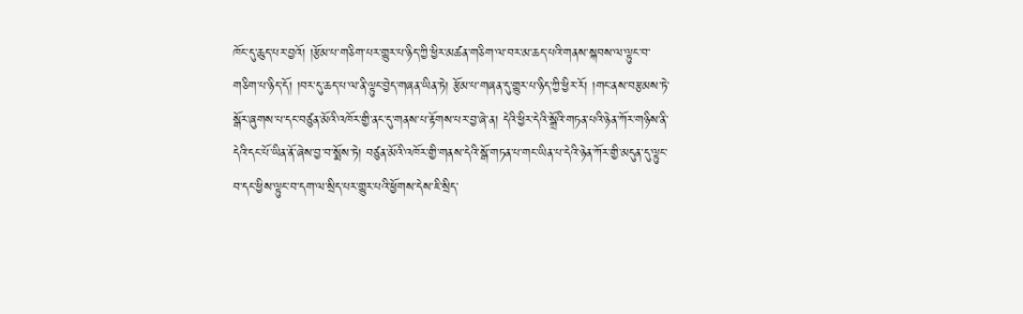ཁོང་དུ་ཆུད་པར་བྱའོ། །རྩོམ་པ་གཅིག་པར་གྱུར་པ་ཉིད་ཀྱི་ཕྱིར་མཚན་གཅིག་ལ་བར་མ་ཆད་པའི་གནས་སྐབས་ལ་ལྟུང་བ་གཅིག་པ་ཉིད་དོ། །བར་དུ་ཆད་པ་ལ་ནི་ལྟུང་བྱེད་གཞན་ཡིན་ཏེ། རྩོམ་པ་གཞན་དུ་གྱུར་པ་ཉིད་ཀྱི་ཕྱིར་རོ། །གང་ནས་བརྩམས་ཏེ་སྒོར་ཞུགས་པ་དང་བཙུན་མོའི་འཁོར་གྱི་ནང་དུ་གནས་པ་རྟོགས་པར་བྱ་ཞེ་ན། དེའི་ཕྱིར་དེའི་སྒྲོའི་གཏན་པའི་ཉེན་ཀོར་གཉིས་ནི་དེའི་དང་པོ་ཡིན་ནོ་ཞེས་བྱ་བ་སྨོས་ཏེ། བཙུན་མོའི་འཁོར་གྱི་གནས་དེའི་སྒོ་གཏན་པ་གང་ཡིན་པ་དེའི་ཉེན་ཀོར་གྱི་མདུན་དུ་ལྟུང་བ་དང་ཕྱིས་ལྟུང་བ་དག་ལ་སྲིད་པར་གྱུར་པའི་ཕྱོགས་དེས་ཇི་སྲིད་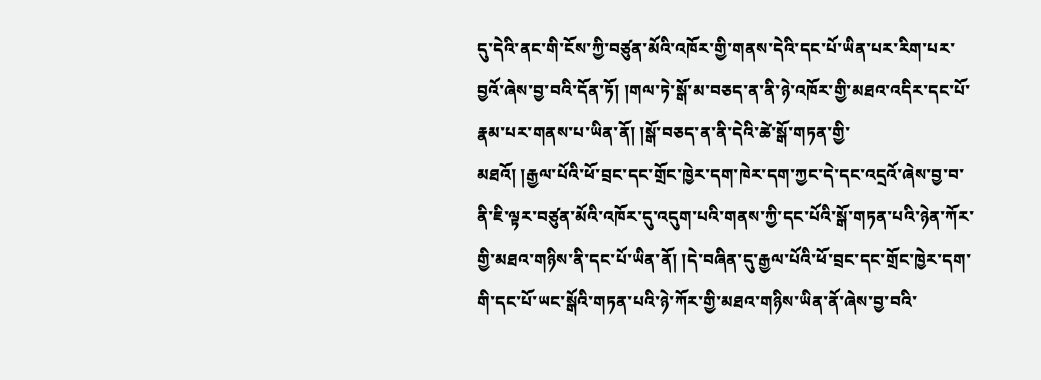དུ་དེའི་ནང་གི་ངོས་ཀྱི་བཙུན་མོའི་འཁོར་གྱི་གནས་དེའི་དང་པོ་ཡིན་པར་རིག་པར་བྱའོ་ཞེས་བྱ་བའི་དོན་ཏོ། །གལ་ཏེ་སྒོ་མ་བཅད་ན་ནི་ཉེ་འཁོར་གྱི་མཐའ་འདིར་དང་པོ་རྣམ་པར་གནས་པ་ཡིན་ནོ། །སྒོ་བཅད་ན་ནི་དེའི་ཚེ་སྒོ་གཏན་གྱི་
མཐའོ། །རྒྱལ་པོའི་ཕོ་བྲང་དང་གྲོང་ཁྱེར་དག་ཁེར་དག་ཀྱང་དེ་དང་འདྲའོ་ཞེས་བྱ་བ་ནི་ཇི་ལྟར་བཙུན་མོའི་འཁོར་དུ་འདུག་པའི་གནས་ཀྱི་དང་པོའི་སྒོ་གཏན་པའི་ཉེན་ཀོར་གྱི་མཐའ་གཉིས་ནི་དང་པོ་ཡིན་ནོ། །དེ་བཞིན་དུ་རྒྱལ་པོའི་ཕོ་བྲང་དང་གྲོང་ཁྱེར་དག་གི་དང་པོ་ཡང་སྒོའི་གཏན་པའི་ཉེ་ཀོར་གྱི་མཐའ་གཉིས་ཡིན་ནོ་ཞེས་བྱ་བའི་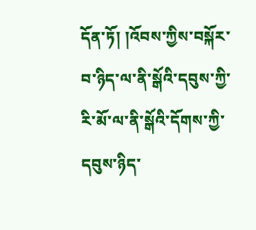དོན་ཏོ། །འོབས་ཀྱིས་བསྐོར་བ་ཉིད་ལ་ནི་སྒོའི་དབུས་ཀྱི་རི་མོ་ལ་ནི་སྒོའི་དོགས་ཀྱི་དབུས་ཉིད་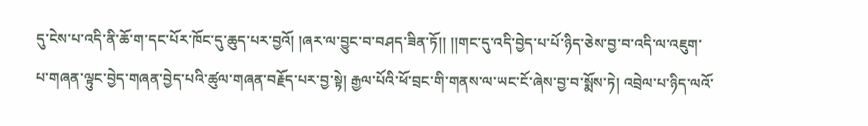དུ་ངེས་པ་འདི་ནི་ཆོ་ག་དང་པོར་ཁོང་དུ་ཆུད་པར་བྱའོ། །ཞར་ལ་བྱུང་བ་བཤད་ཟིན་ཏོ།། །།གང་དུ་འདི་བྱེད་པ་པོ་ཉིད་ཅེས་བྱ་བ་འདི་ལ་འཇུག་པ་གཞན་ལྟུང་བྱེད་གཞན་བྱེད་པའི་ཚུལ་གཞན་བརྗོད་པར་བྱ་སྟེ། རྒྱལ་པོའི་ཕོ་བྲང་གི་གནས་ལ་ཡང་ངོ་ཞེས་བྱ་བ་སྨོས་ཏེ། འབྲེལ་པ་ཉིད་ལའོ་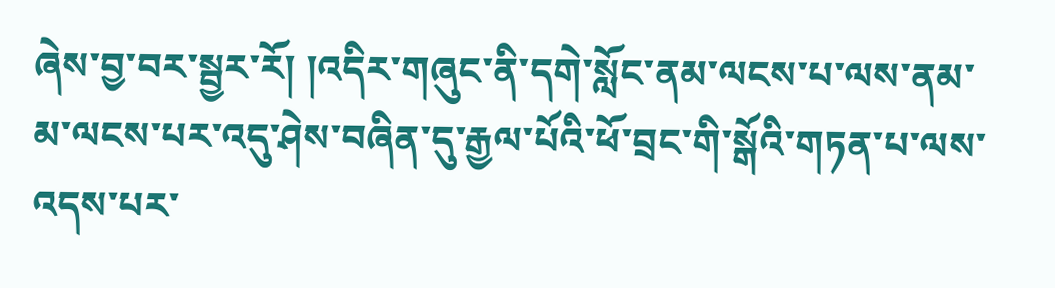ཞེས་བྱ་བར་སྦྱར་རོ། །འདིར་གཞུང་ནི་དགེ་སློང་ནམ་ལངས་པ་ལས་ནམ་མ་ལངས་པར་འདུ་ཤེས་བཞིན་དུ་རྒྱལ་པོའི་ཕོ་བྲང་གི་སྒོའི་གཏན་པ་ལས་འདས་པར་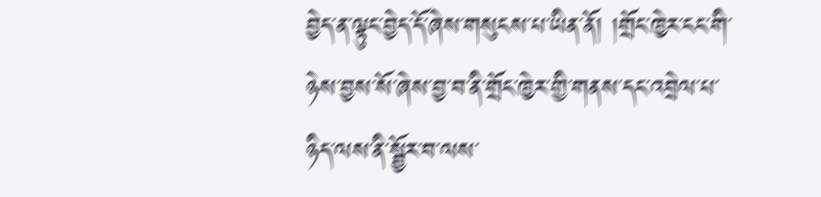བྱེད་ན་ལྟུང་བྱེད་དོ་ཞེས་གསུངས་པ་ཡིན་ནོ། །གྲོང་ཁྱེར་ངང་གི་ཉེས་བྱས་སོ་ཞེས་བྱ་བ་ནི་གྲོང་ཁྱེར་གྱི་གནས་དང་འབྲེལ་པ་ཉིད་ལས་ནི་སྦྱོར་བ་ལས་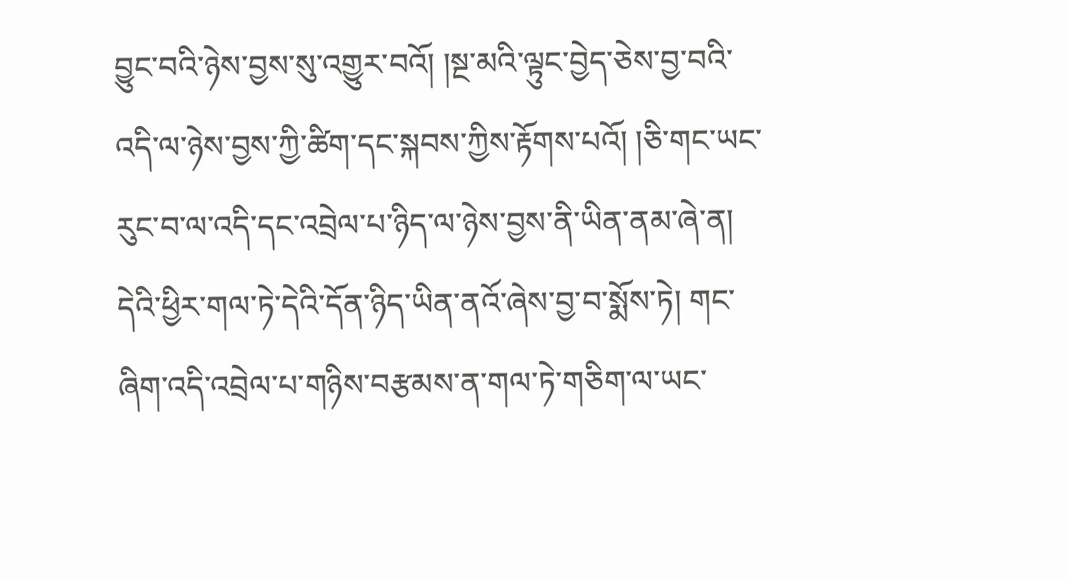བྱུང་བའི་ཉེས་བྱས་སུ་འགྱུར་བའོ། །སྔ་མའི་ལྟུང་བྱེད་ཅེས་བྱ་བའི་འདི་ལ་ཉེས་བྱས་ཀྱི་ཚིག་དང་སྐབས་ཀྱིས་རྟོགས་པའོ། །ཅི་གང་ཡང་རུང་བ་ལ་འདི་དང་འབྲེལ་པ་ཉིད་ལ་ཉེས་བྱས་ནི་ཡིན་ནམ་ཞེ་ན། དེའི་ཕྱིར་གལ་ཏེ་དེའི་དོན་ཉིད་ཡིན་ནའོ་ཞེས་བྱ་བ་སྨོས་ཏེ། གང་ཞིག་འདི་འབྲེལ་པ་གཉིས་བརྩམས་ན་གལ་ཏེ་གཅིག་ལ་ཡང་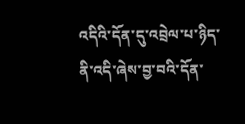འདིའི་དོན་དུ་འབྲེལ་པ་ཉིད་ནི་འདི་ཞེས་བྱ་བའི་དོན་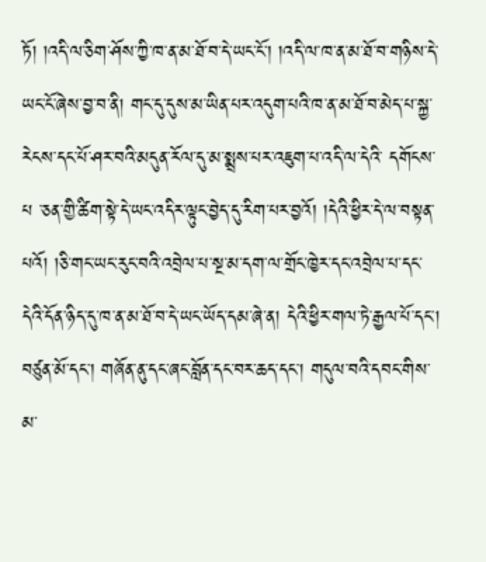ཏོ། །འདི་ལ་ཅིག་ཤོས་ཀྱི་ཁ་ན་མ་ཐོ་བ་དེ་ཡང་ངོ་། །འདི་ལ་ཁ་ན་མ་ཐོ་བ་གཉིས་དེ་ཡང་ངོ་ཞེས་བྱ་བ་ནི། གང་དུ་དུས་མ་ཡིན་པར་འདུག་པའི་ཁ་ན་མ་ཐོ་བ་མེད་པ་སྐྱ་རེངས་དང་པོ་ཤར་བའི་མདུན་རོལ་དུ་མ་སྨྲས་པར་འཇུག་པ་འདི་ལ་དེའི་ དགོངས་པ ་ཅན་གྱི་ཚིག་སྟེ་དེ་ཡང་འདིར་ལྟུང་བྱེད་དུ་རིག་པར་བྱའོ། །དེའི་ཕྱིར་དེ་ལ་བསྟན་པའོ། །ཅི་གང་ཡང་རུང་བའི་འབྲེལ་པ་སྔ་མ་དག་ལ་གྲོང་ཁྱེར་དང་འབྲེལ་པ་དང་དེའི་དོན་ཉིད་དུ་ཁ་ན་མ་ཐོ་བ་དེ་ཡང་ཡོད་དམ་ཞེ་ན། དེའི་ཕྱིར་གལ་ཏེ་རྒྱལ་པོ་དང་། བཙུན་མོ་དང་། གཞོན་ནུ་དང་ཞང་བློན་དང་བར་ཆད་དང་། གདུལ་བའི་དབང་གིས་མ་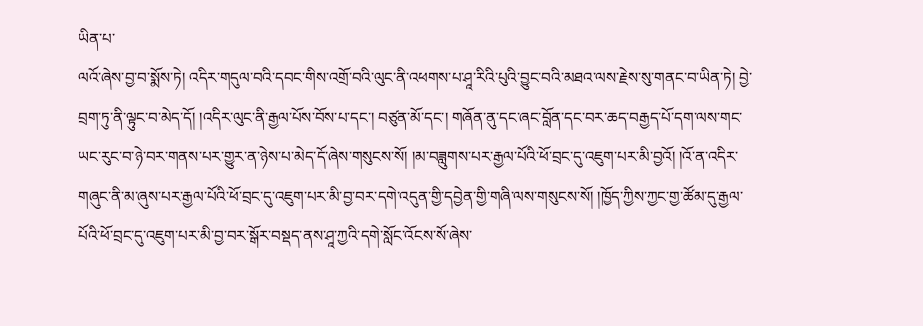ཡིན་པ་
ལའོ་ཞེས་བྱ་བ་སྨོས་ཏེ། འདིར་གདུལ་བའི་དབང་གིས་འགྲོ་བའི་ལུང་ནི་འཕགས་པ་ཤཱ་རིའི་པུའི་བྱུང་བའི་མཐའ་ལས་རྗེས་སུ་གནང་བ་ཡིན་ཏེ། བྱེ་བྲག་ཏུ་ནི་ལྟུང་བ་མེད་དོ། །འདིར་ལུང་ནི་རྒྱལ་པོས་བོས་པ་དང་། བཙུན་མོ་དང་། གཞོན་ནུ་དང་ཞང་བློན་དང་བར་ཆད་བརྒྱད་པོ་དག་ལས་གང་ཡང་རུང་བ་ཉེ་བར་གནས་པར་གྱུར་ན་ཉེས་པ་མེད་དོ་ཞེས་གསུངས་སོ། །མ་བཟླུགས་པར་རྒྱལ་པོའི་ཕོ་བྲང་དུ་འཇུག་པར་མི་བྱའོ། །འོ་ན་འདིར་གཞུང་ནི་མ་ཞུས་པར་རྒྱལ་པོའི་ཕོ་བྲང་དུ་འཇུག་པར་མི་བྱ་བར་དགེ་འདུན་གྱི་དབྱེན་གྱི་གཞི་ལས་གསུངས་སོ། །ཁྱོད་ཀྱིས་ཀྱང་གྱ་ཚོམ་དུ་རྒྱལ་པོའི་ཕོ་བྲང་དུ་འཇུག་པར་མི་བྱ་བར་སྒོར་བསྡད་ནས་ཤཱ་ཀྱའི་དགེ་སློང་འོངས་སོ་ཞེས་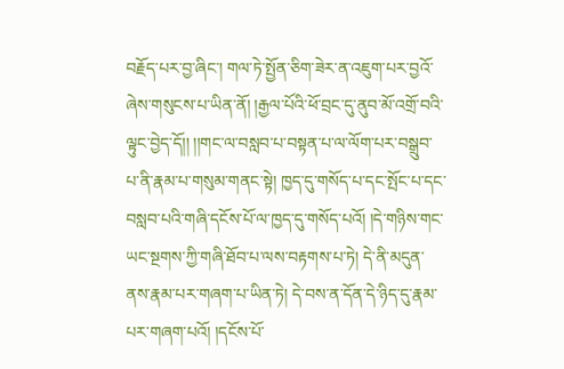བརྗོད་པར་བྱ་ཞིང་། གལ་ཏེ་སྤྱོན་ཅིག་ཟེར་ན་འཇུག་པར་བྱའོ་ཞེས་གསུངས་པ་ཡིན་ནོ། །རྒྱལ་པོའི་ཕོ་བྲང་དུ་ནུབ་མོ་འགྲོ་བའི་ལྟུང་བྱེད་དོ།། །།གང་ལ་བསླབ་པ་བསྟན་པ་ལ་ལོག་པར་བསྒྲུབ་པ་ནི་རྣམ་པ་གསུམ་གནང་སྟེ། ཁྱད་དུ་གསོད་པ་དང་སྤོང་པ་དང་བསླབ་པའི་གཞི་དངོས་པོ་ལ་ཁྱད་དུ་གསོད་པའོ། །དེ་གཉིས་གང་ཡང་སྔགས་ཀྱི་གཞི་ཐོབ་པ་ལས་བརྟགས་པ་ཏེ། དེ་ནི་མདུན་ནས་རྣམ་པར་གཞག་པ་ཡིན་ཏེ། དེ་བས་ན་དོན་དེ་ཉིད་དུ་རྣམ་པར་གཞག་པའོ། །དངོས་པོ་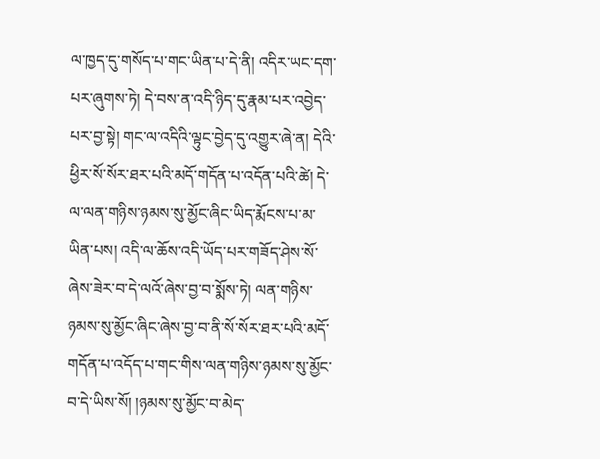ལ་ཁྱད་དུ་གསོད་པ་གང་ཡིན་པ་དེ་ནི། འདིར་ཡང་དག་པར་ཞུགས་ཏེ། དེ་བས་ན་འདི་ཉིད་དུ་རྣམ་པར་འབྱེད་པར་བྱ་སྟེ། གང་ལ་འདིའི་ལྟུང་བྱེད་དུ་འགྱུར་ཞེ་ན། དེའི་ཕྱིར་སོ་སོར་ཐར་པའི་མདོ་གདོན་པ་འདོན་པའི་ཚེ། དེ་ལ་ལན་གཉིས་ཉམས་སུ་མྱོང་ཞིང་ཡིད་རྨོངས་པ་མ་ཡིན་པས། འདི་ལ་ཆོས་འདི་ཡོད་པར་གཟོད་ཤེས་སོ་ཞེས་ཟེར་བ་དེ་ལའོ་ཞེས་བྱ་བ་སྨོས་ཏེ། ལན་གཉིས་ཉམས་སུ་མྱོང་ཞིང་ཞེས་བྱ་བ་ནི་སོ་སོར་ཐར་པའི་མདོ་གདོན་པ་འདོད་པ་གང་གིས་ལན་གཉིས་ཉམས་སུ་མྱོང་བ་དེ་ཡིས་སོ། །ཉམས་སུ་མྱོང་བ་མེད་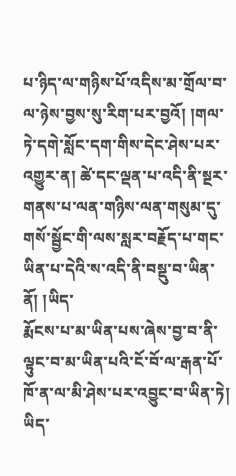པ་ཉིད་ལ་གཉིས་པོ་འདིས་མ་གྲོལ་བ་ལ་ཉེས་བྱས་སུ་རིག་པར་བྱའོ། །གལ་ཏེ་དགེ་སློང་དག་གིས་དེང་ཤེས་པར་འགྱུར་ན། ཚེ་དང་ལྡན་པ་འདི་ནི་སྔར་གནས་པ་ལན་གཉིས་ལན་གསུམ་དུ་གསོ་སྦྱོང་གི་ལས་སླར་བརྗོད་པ་གང་ཡིན་པ་དེའི་ས་འདི་ནི་བསྡུ་བ་ཡིན་ནོ། །ཡིད་
རྨོངས་པ་མ་ཡིན་པས་ཞེས་བྱ་བ་ནི་ལྟུང་བ་མ་ཡིན་པའི་ངོ་བོ་ལ་རྒན་པོ་ཁོ་ན་ལ་མི་ཤེས་པར་འབྱུང་བ་ཡིན་ཏེ། ཡིད་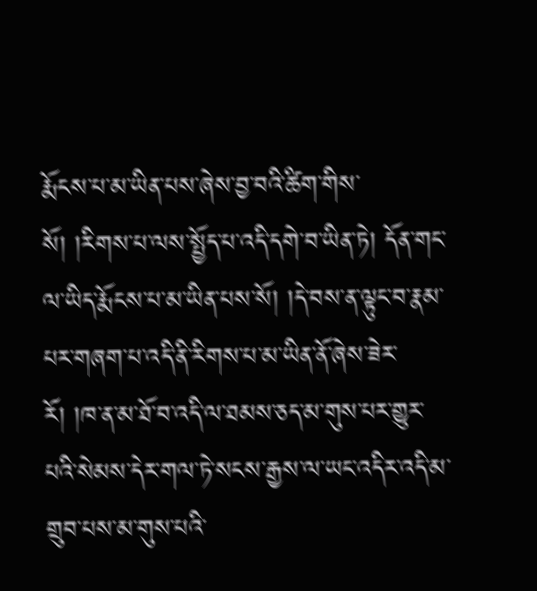རྨོངས་པ་མ་ཡིན་པས་ཞེས་བྱ་བའི་ཚིག་གིས་སོ། །རིགས་པ་ལས་སྤྱོད་པ་འདི་དགེ་བ་ཡིན་ཏེ། དོན་གང་ལ་ཡིད་རྨོངས་པ་མ་ཡིན་པས་སོ། །དེ་བས་ན་ལྟུང་བ་རྣམ་པར་གཞག་པ་འདི་ནི་རིགས་པ་མ་ཡིན་ནོ་ཞེས་ཟེར་རོ། །ཁ་ན་མ་ཐོ་བ་འདི་ལ་ཐམས་ཅད་མ་གུས་པར་གྱུར་པའི་སེམས་དེར་གལ་ཏེ་སངས་རྒྱས་ལ་ཡང་འདིར་འདི་མ་གྲུབ་པས་མ་གུས་པའི་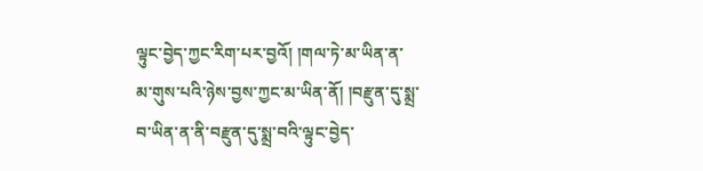ལྟུང་བྱེད་ཀྱང་རིག་པར་བྱའོ། །གལ་ཏེ་མ་ཡིན་ན་མ་གུས་པའི་ཉེས་བྱས་ཀྱང་མ་ཡིན་ནོ། །བརྫུན་དུ་སྨྲ་བ་ཡིན་ན་ནི་བརྫུན་དུ་སྨྲ་བའི་ལྟུང་བྱེད་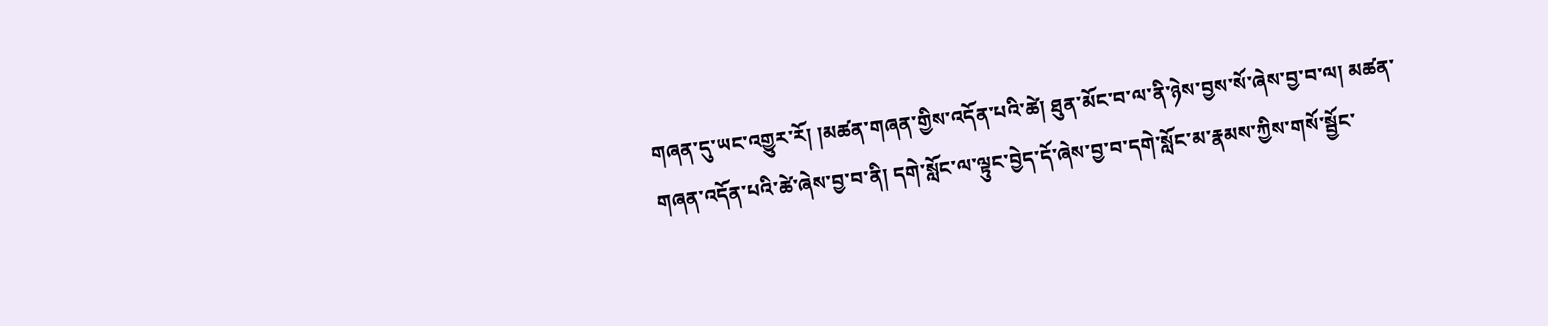གཞན་དུ་ཡང་འགྱུར་རོ། །མཚན་གཞན་གྱིས་འདོན་པའི་ཚེ། ཐུན་མོང་བ་ལ་ནི་ཉེས་བྱས་སོ་ཞེས་བྱ་བ་ལ། མཚན་གཞན་འདོན་པའི་ཚེ་ཞེས་བྱ་བ་ནི། དགེ་སློང་ལ་ལྟུང་བྱེད་དོ་ཞེས་བྱ་བ་དགེ་སློང་མ་རྣམས་ཀྱིས་གསོ་སྦྱོང་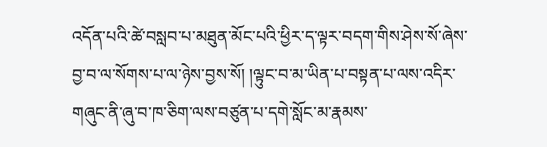འདོན་པའི་ཚེ་བསླབ་པ་མཐུན་མོང་པའི་ཕྱིར་ད་ལྟར་བདག་གིས་ཤེས་སོ་ཞེས་བྱ་བ་ལ་སོགས་པ་ལ་ཉེས་བྱས་སོ། །ལྟུང་བ་མ་ཡིན་པ་བསྟན་པ་ལས་འདིར་གཞུང་ནི་ཞུ་བ་ཁ་ཅིག་ལས་བཙུན་པ་དགེ་སློང་མ་རྣམས་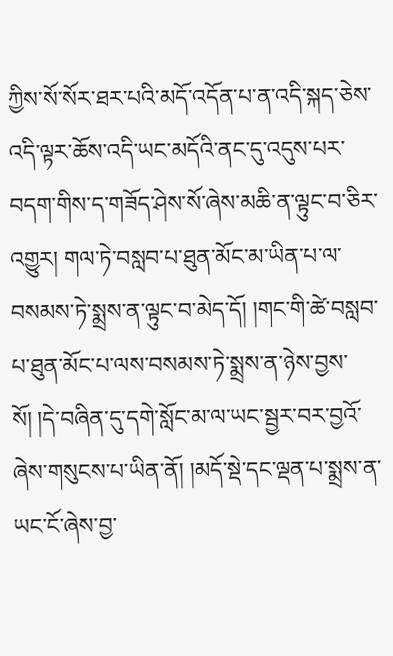ཀྱིས་སོ་སོར་ཐར་པའི་མདོ་འདོན་པ་ན་འདི་སྐད་ཅེས་འདི་ལྟར་ཆོས་འདི་ཡང་མདོའི་ནང་དུ་འདུས་པར་བདག་གིས་ད་གཟོད་ཤེས་སོ་ཞེས་མཆི་ན་ལྟུང་བ་ཅིར་འགྱུར། གལ་ཏེ་བསླབ་པ་ཐུན་མོང་མ་ཡིན་པ་ལ་བསམས་ཏེ་སྨྲས་ན་ལྟུང་བ་མེད་དོ། །གང་གི་ཚེ་བསླབ་པ་ཐུན་མོང་པ་ལས་བསམས་ཏེ་སྨྲས་ན་ཉེས་བྱས་སོ། །དེ་བཞིན་དུ་དགེ་སློང་མ་ལ་ཡང་སྦྱར་བར་བྱའོ་ཞེས་གསུངས་པ་ཡིན་ནོ། །མདོ་སྡེ་དང་ལྡན་པ་སྨྲས་ན་ཡང་ངོ་ཞེས་བྱ་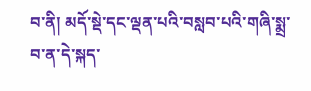བ་ནི། མདོ་སྡེ་དང་ལྡན་པའི་བསླབ་པའི་གཞི་སྨྲ་བ་ན་དེ་སྐད་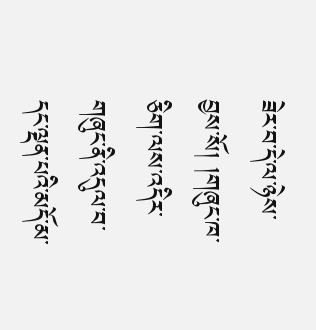ཟེར་བ་དེ་ལ་ཉེས་བྱས་སོ། །གཞུང་ཁ་ཅིག་ལས་འདིར་གཞུང་ནི་འདུལ་བ་དང་ལྡན་པའི་མདོ་མ་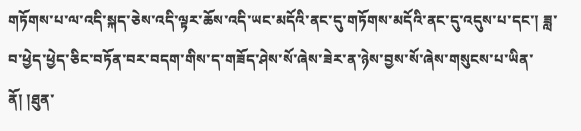གཏོགས་པ་ལ་འདི་སྐད་ཅེས་འདི་ལྟར་ཆོས་འདི་ཡང་མདོའི་ནང་དུ་གཏོགས་མདོའི་ནང་དུ་འདུས་པ་དང་། ཟླ་བ་ཕྱེད་ཕྱེད་ཅིང་བཏོན་བར་བདག་གིས་ད་གཟོད་ཤེས་སོ་ཞེས་ཟེར་ན་ཉེས་བྱས་སོ་ཞེས་གསུངས་པ་ཡིན་ནོ། །ཐུན་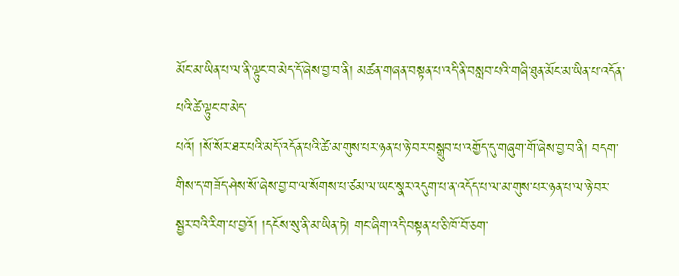མོང་མ་ཡིན་པ་ལ་ནི་ལྟུང་བ་མེད་དོ་ཞེས་བྱ་བ་ནི། མཚན་གཞན་བསྟན་པ་འདི་ནི་བསླབ་པའི་གཞི་ཐུན་མོང་མ་ཡིན་པ་འདོན་པའི་ཚེ་ལྟུང་བ་མེད་
པའོ། །སོ་སོར་ཐར་པའི་མདོ་འདོན་པའི་ཚེ་མ་གུས་པར་ཉན་པ་ཉེ་བར་བསྒྲུབ་པ་འགྱོད་དུ་གཞུག་གོ་ཞེས་བྱ་བ་ནི། བདག་གིས་ད་གཟོད་ཤེས་སོ་ཞེས་བྱ་བ་ལ་སོགས་པ་ཙམ་ལ་ཡང་སྣར་འདུག་པ་ན་འདོད་པ་ལ་མ་གུས་པར་ཉན་པ་ལ་ཉེ་བར་སྦྱར་བའི་རིག་པ་བྱའོ། །དངོས་སུ་ནི་མ་ཡིན་ཏེ། གང་ཞིག་འདི་བསྟན་པ་ཅི་ཁོ་བོ་ཅག་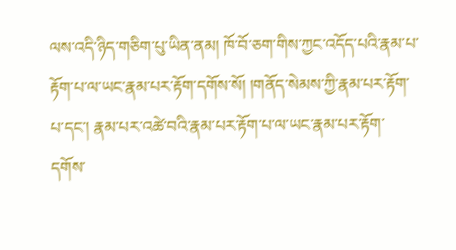ལས་འདི་ཉིད་གཅིག་པུ་ཡིན་ནམ། ཁོ་བོ་ཅག་གིས་ཀྱང་འདོད་པའི་རྣམ་པ་རྟོག་པ་ལ་ཡང་རྣམ་པར་རྟོག་དགོས་སོ། །གནོད་སེམས་ཀྱི་རྣམ་པར་རྟོག་པ་དང་། རྣམ་པར་འཚེ་བའི་རྣམ་པར་རྟོག་པ་ལ་ཡང་རྣམ་པར་རྟོག་དགོས་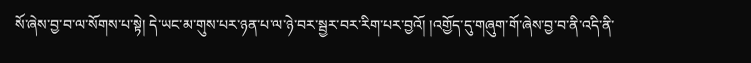སོ་ཞེས་བྱ་བ་ལ་སོགས་པ་སྟེ། དེ་ཡང་མ་གུས་པར་ཉན་པ་ལ་ཉེ་བར་སྦྱར་བར་རིག་པར་བྱའོ། །འགྱོད་དུ་གཞུག་གོ་ཞེས་བྱ་བ་ནི་འདི་ནི་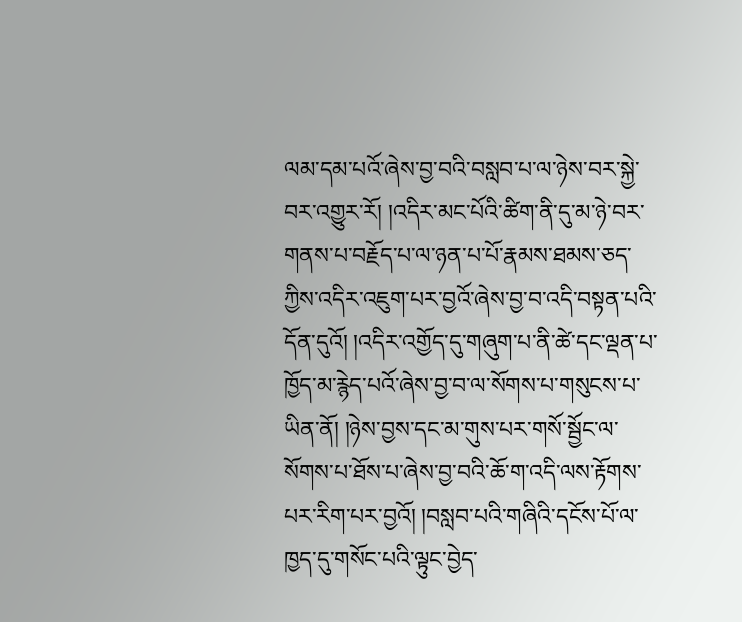ལམ་དམ་པའོ་ཞེས་བྱ་བའི་བསླབ་པ་ལ་ཉེས་བར་སྐྱེ་བར་འགྱུར་རོ། །འདིར་མང་པོའི་ཚིག་ནི་དུ་མ་ཉེ་བར་གནས་པ་བརྗོད་པ་ལ་ཉན་པ་པོ་རྣམས་ཐམས་ཅད་ཀྱིས་འདིར་འཇུག་པར་བྱའོ་ཞེས་བྱ་བ་འདི་བསྟན་པའི་དོན་དུའོ། །འདིར་འགྱོད་དུ་གཞུག་པ་ནི་ཚེ་དང་ལྡན་པ་ཁྱོད་མ་རྙེད་པའོ་ཞེས་བྱ་བ་ལ་སོགས་པ་གསུངས་པ་ཡིན་ནོ། །ཉེས་བྱས་དང་མ་གུས་པར་གསོ་སྦྱོང་ལ་སོགས་པ་ཐོས་པ་ཞེས་བྱ་བའི་ཆོ་ག་འདི་ལས་རྟོགས་པར་རིག་པར་བྱའོ། །བསླབ་པའི་གཞིའི་དངོས་པོ་ལ་ཁྱད་དུ་གསོང་པའི་ལྟུང་བྱེད་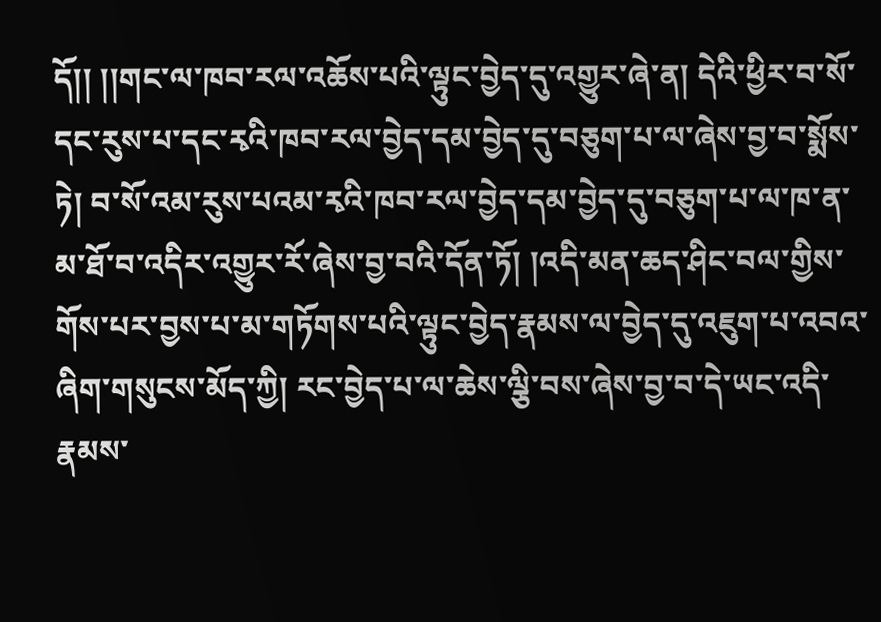དོ།། །།གང་ལ་ཁབ་རལ་འཆོས་པའི་ལྟུང་བྱེད་དུ་འགྱུར་ཞེ་ན། དེའི་ཕྱིར་བ་སོ་དང་རུས་པ་དང་རྭའི་ཁབ་རལ་བྱེད་དམ་བྱེད་དུ་བཅུག་པ་ལ་ཞེས་བྱ་བ་སྨོས་ཏེ། བ་སོ་འམ་རུས་པའམ་རྭའི་ཁབ་རལ་བྱེད་དམ་བྱེད་དུ་བཅུག་པ་ལ་ཁ་ན་མ་ཐོ་བ་འདིར་འགྱུར་རོ་ཞེས་བྱ་བའི་དོན་ཏོ། །འདི་མན་ཆད་ཤིང་བལ་གྱིས་གོས་པར་བྱས་པ་མ་གཏོགས་པའི་ལྟུང་བྱེད་རྣམས་ལ་བྱེད་དུ་འཇུག་པ་འབའ་ཞིག་གསུངས་མོད་ཀྱི། རང་བྱེད་པ་ལ་ཆེས་ལྕི་བས་ཞེས་བྱ་བ་དེ་ཡང་འདི་རྣམས་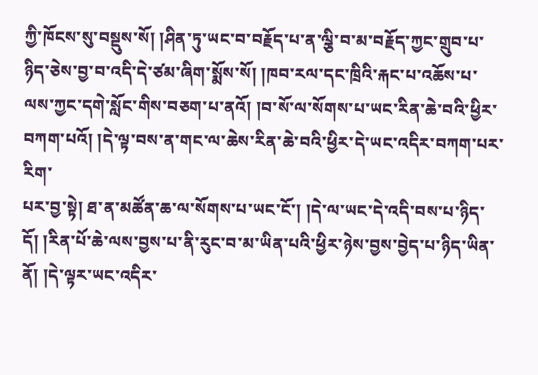ཀྱི་ཁོངས་སུ་བསྡུས་སོ། །ཤིན་ཏུ་ཡང་བ་བརྗོད་པ་ན་ལྕི་བ་མ་བརྗོད་ཀྱང་གྲུབ་པ་ཉིད་ཅེས་བྱ་བ་འདི་དེ་ཙམ་ཞིག་སྨོས་སོ། །ཁབ་རལ་དང་ཁྲིའི་རྐང་པ་འཆོས་པ་ལས་ཀྱང་དགེ་སློང་གིས་བཅག་པ་ནའོ། །བ་སོ་ལ་སོགས་པ་ཡང་རིན་ཆེ་བའི་ཕྱིར་བཀག་པའོ། །དེ་ལྟ་བས་ན་གང་ལ་ཆེས་རིན་ཆེ་བའི་ཕྱིར་དེ་ཡང་འདིར་བཀག་པར་རིག་
པར་བྱ་སྟེ། ཐ་ན་མཚོན་ཆ་ལ་སོགས་པ་ཡང་ངོ་། །དེ་ལ་ཡང་དེ་འདི་བས་པ་ཉིད་དོ། །རིན་པོ་ཆེ་ལས་བྱས་པ་ནི་རུང་བ་མ་ཡིན་པའི་ཕྱིར་ཉེས་བྱས་བྱེད་པ་ཉིད་ཡིན་ནོ། །དེ་ལྟར་ཡང་འདིར་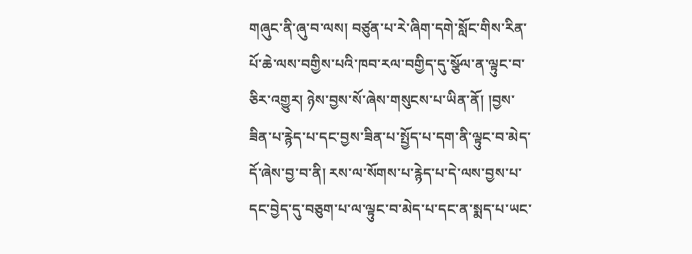གཞུང་ནི་ཞུ་བ་ལས། བཙུན་པ་རེ་ཞིག་དགེ་སློང་གིས་རིན་པོ་ཆེ་ལས་བགྱིས་པའི་ཁབ་རལ་བགྱིད་དུ་སྩོལ་ན་ལྟུང་བ་ཅིར་འགྱུར། ཉེས་བྱས་སོ་ཞེས་གསུངས་པ་ཡིན་ནོ། །བྱས་ཟིན་པ་རྙེད་པ་དང་བྱས་ཟིན་པ་སྤྱོད་པ་དག་ནི་ལྟུང་བ་མེད་དོ་ཞེས་བྱ་བ་ནི། རས་ལ་སོགས་པ་རྙེད་པ་དེ་ལས་བྱས་པ་དང་བྱེད་དུ་བཅུག་པ་ལ་ལྟུང་བ་མེད་པ་དང་ན་སྨད་པ་ཡང་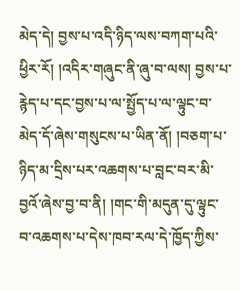མེད་དེ། བྱས་པ་འདི་ཉིད་ལས་བཀག་པའི་ཕྱིར་རོ། །འདིར་གཞུང་ནི་ཞུ་བ་ལས། བྱས་པ་རྙེད་པ་དང་བྱས་པ་ལ་སྤྱོད་པ་ལ་ལྟུང་བ་མེད་དོ་ཞེས་གསུངས་པ་ཡིན་ནོ། །བཅག་པ་ཉིད་མ་དྲིས་པར་འཆགས་པ་བླང་བར་མི་བྱའོ་ཞེས་བྱ་བ་ནི། །གང་གི་མདུན་དུ་ལྟུང་བ་འཆགས་པ་དེས་ཁབ་རལ་དེ་ཁྱོད་ཀྱིས་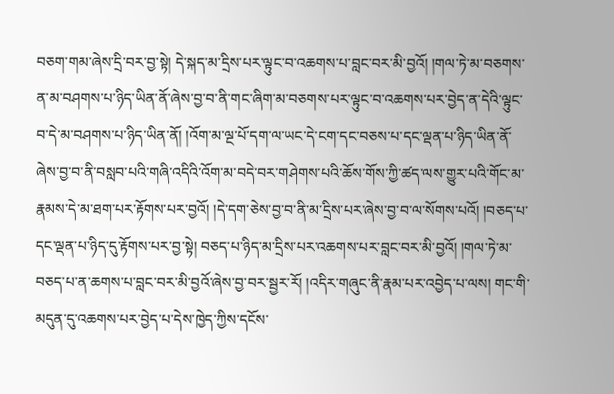བཅག་གམ་ཞེས་དྲི་བར་བྱ་སྟེ། དེ་སྐད་མ་དྲིས་པར་ལྟུང་བ་འཆགས་པ་བླང་བར་མི་བྱའོ། །གལ་ཏེ་མ་བཅགས་ན་མ་བཤགས་པ་ཉིད་ཡིན་ནོ་ཞེས་བྱ་བ་ནི་གང་ཞིག་མ་བཅགས་པར་ལྟུང་བ་འཆགས་པར་བྱེད་ན་དེའི་ལྟུང་བ་དེ་མ་བཤགས་པ་ཉིད་ཡིན་ནོ། །འོག་མ་ལྔ་པོ་དག་ལ་ཡང་དེ་ངག་དང་བཅས་པ་དང་ལྡན་པ་ཉིད་ཡིན་ནོ་ཞེས་བྱ་བ་ནི་བསླབ་པའི་གཞི་འདིའི་འོག་མ་བདེ་བར་གཤེགས་པའི་ཆོས་གོས་ཀྱི་ཚད་ལས་གྱུར་པའི་གོང་མ་རྣམས་དེ་མ་ཐག་པར་རྟོགས་པར་བྱའོ། །དེ་དག་ཅེས་བྱ་བ་ནི་མ་དྲིས་པར་ཞེས་བྱ་བ་ལ་སོགས་པའོ། །བཅད་པ་དང་ལྡན་པ་ཉིད་དུ་རྟོགས་པར་བྱ་སྟེ། བཅད་པ་ཉིད་མ་དྲིས་པར་འཆགས་པར་བླང་བར་མི་བྱའོ། །གལ་ཏེ་མ་བཅད་པ་ན་ཆགས་པ་བླང་བར་མི་བྱའོ་ཞེས་བྱ་བར་སྦྱར་རོ། །འདིར་གཞུང་ནི་རྣམ་པར་འབྱེད་པ་ལས། གང་གི་མདུན་དུ་འཆགས་པར་བྱེད་པ་དེས་ཁྱེད་ཀྱིས་དངོས་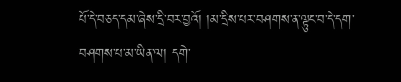པོ་དེ་བཅད་དམ་ཞེས་དྲི་བར་བྱའོ། །མ་དྲིས་པར་བཤགས་ན་ལྟུང་བ་དེ་དག་བཤགས་པ་མ་ཡིན་ལ། དགེ་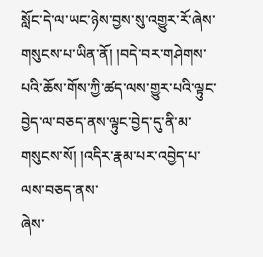སློང་དེ་ལ་ཡང་ཉེས་བྱས་སུ་འགྱུར་རོ་ཞེས་གསུངས་པ་ཡིན་ནོ། །བདེ་བར་གཤེགས་པའི་ཆོས་གོས་ཀྱི་ཚད་ལས་གྱུར་པའི་ལྟུང་བྱེད་ལ་བཅད་ནས་ལྟུང་བྱེད་དུ་ནི་མ་གསུངས་སོ། །འདིར་རྣམ་པར་འབྱེད་པ་ལས་བཅད་ནས་
ཞེས་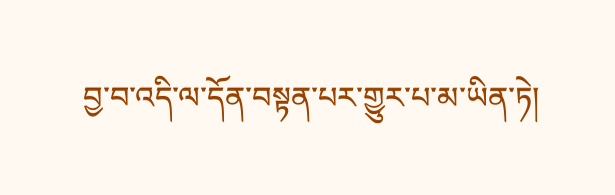བྱ་བ་འདི་ལ་དོན་བསྟན་པར་གྱུར་པ་མ་ཡིན་ཏེ།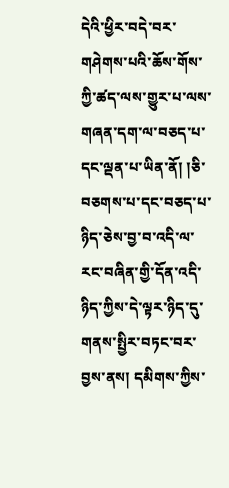དེའི་ཕྱིར་བདེ་བར་གཤེགས་པའི་ཆོས་གོས་ཀྱི་ཚད་ལས་གྱུར་པ་ལས་གཞན་དག་ལ་བཅད་པ་དང་ལྡན་པ་ཡིན་ནོ། །ཅི་བཅགས་པ་དང་བཅད་པ་ཉིད་ཅེས་བྱ་བ་འདི་ལ་རང་བཞིན་གྱི་དོན་འདི་ཉིད་ཀྱིས་དེ་ལྟར་ཉིད་དུ་གནས་སྤྱིར་བཏང་བར་བྱས་ནས། དམིགས་ཀྱིས་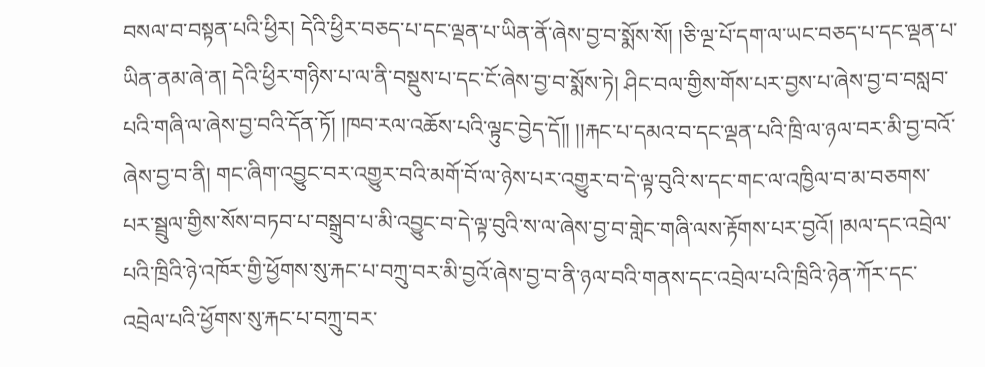བསལ་བ་བསྟན་པའི་ཕྱིར། དེའི་ཕྱིར་བཅད་པ་དང་ལྡན་པ་ཡིན་ནོ་ཞེས་བྱ་བ་སྨོས་སོ། །ཅི་ལྔ་པོ་དག་ལ་ཡང་བཅད་པ་དང་ལྡན་པ་ཡིན་ནམ་ཞེ་ན། དེའི་ཕྱིར་གཉིས་པ་ལ་ནི་བསྡུས་པ་དང་ངོ་ཞེས་བྱ་བ་སྨོས་ཏེ། ཤིང་བལ་གྱིས་གོས་པར་བྱས་པ་ཞེས་བྱ་བ་བསླབ་པའི་གཞི་ལ་ཞེས་བྱ་བའི་དོན་ཏོ། །ཁབ་རལ་འཆོས་པའི་ལྟུང་བྱེད་དོ།། །།རྐང་པ་དམའ་བ་དང་ལྡན་པའི་ཁྲི་ལ་ཉལ་བར་མི་བྱ་བའོ་ཞེས་བྱ་བ་ནི། གང་ཞིག་འབྱུང་བར་འགྱུར་བའི་མགོ་བོ་ལ་ཉེས་པར་འགྱུར་བ་དེ་ལྟ་བུའི་ས་དང་གང་ལ་འཁྱིལ་བ་མ་བཅགས་པར་སྦྲུལ་གྱིས་སོས་བཏབ་པ་བསྒྲུབ་པ་མི་འབྱུང་བ་དེ་ལྟ་བུའི་ས་ལ་ཞེས་བྱ་བ་གླེང་གཞི་ལས་རྟོགས་པར་བྱའོ། །མལ་དང་འབྲེལ་པའི་ཁྲིའི་ཉེ་འཁོར་གྱི་ཕྱོགས་སུ་རྐང་པ་བཀྲུ་བར་མི་བྱའོ་ཞེས་བྱ་བ་ནི་ཉལ་བའི་གནས་དང་འབྲེལ་པའི་ཁྲིའི་ཉེན་ཀོར་དང་འབྲེལ་པའི་ཕྱོགས་སུ་རྐང་པ་བཀྲུ་བར་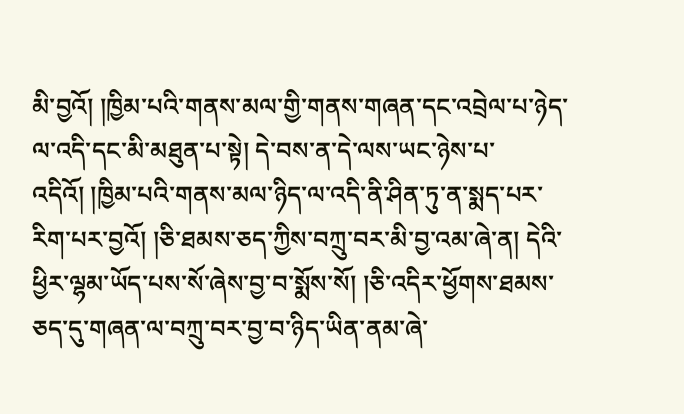མི་བྱའོ། །ཁྱིམ་པའི་གནས་མལ་གྱི་གནས་གཞན་དང་འབྲེལ་པ་ཉེད་ལ་འདི་དང་མི་མཐུན་པ་སྟེ། དེ་བས་ན་དེ་ལས་ཡང་ཉེས་པ་འདིའོ། །ཁྱིམ་པའི་གནས་མལ་ཉིད་ལ་འདི་ནི་ཤིན་ཏུ་ན་སྨད་པར་རིག་པར་བྱའོ། །ཅི་ཐམས་ཅད་ཀྱིས་བཀྲུ་བར་མི་བྱ་འམ་ཞེ་ན། དེའི་ཕྱིར་ལྷམ་ཡོད་པས་སོ་ཞེས་བྱ་བ་སྨོས་སོ། །ཅི་འདིར་ཕྱོགས་ཐམས་ཅད་དུ་གཞན་ལ་བཀྲུ་བར་བྱ་བ་ཉིད་ཡིན་ནམ་ཞེ་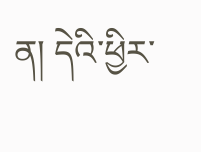ན། དེའི་ཕྱིར་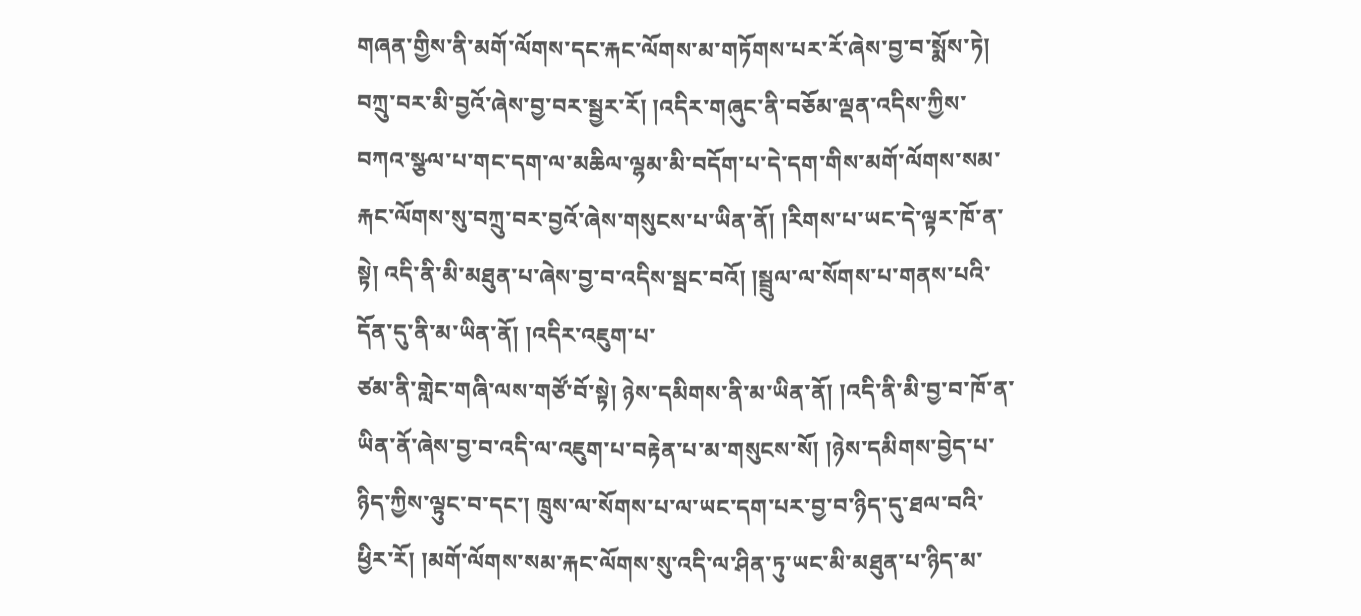གཞན་གྱིས་ནི་མགོ་ལོགས་དང་རྐང་ལོགས་མ་གཏོགས་པར་རོ་ཞེས་བྱ་བ་སྨོས་ཏེ། བཀྲུ་བར་མི་བྱའོ་ཞེས་བྱ་བར་སྦྱར་རོ། །འདིར་གཞུང་ནི་བཅོམ་ལྡན་འདིས་ཀྱིས་བཀའ་སྩལ་པ་གང་དག་ལ་མཆིལ་ལྷམ་མི་བདོག་པ་དེ་དག་གིས་མགོ་ལོགས་སམ་རྐང་ལོགས་སུ་བཀྲུ་བར་བྱའོ་ཞེས་གསུངས་པ་ཡིན་ནོ། །རིགས་པ་ཡང་དེ་ལྟར་ཁོ་ན་སྟེ། འདི་ནི་མི་མཐུན་པ་ཞེས་བྱ་བ་འདིས་སྦང་བའོ། །སྦྲུལ་ལ་སོགས་པ་གནས་པའི་དོན་དུ་ནི་མ་ཡིན་ནོ། །འདིར་འཇུག་པ་
ཙམ་ནི་གླེང་གཞི་ལས་གཙོ་བོ་སྟེ། ཉེས་དམིགས་ནི་མ་ཡིན་ནོ། །འདི་ནི་མི་བྱ་བ་ཁོ་ན་ཡིན་ནོ་ཞེས་བྱ་བ་འདི་ལ་འཇུག་པ་བརྟེན་པ་མ་གསུངས་སོ། །ཉེས་དམིགས་བྱེད་པ་ཉིད་ཀྱིས་ལྟུང་བ་དང་། ཁྲུས་ལ་སོགས་པ་ལ་ཡང་དག་པར་བྱ་བ་ཉིད་དུ་ཐལ་བའི་ཕྱིར་རོ། །མགོ་ལོགས་སམ་རྐང་ལོགས་སུ་འདི་ལ་ཤིན་ཏུ་ཡང་མི་མཐུན་པ་ཉིད་མ་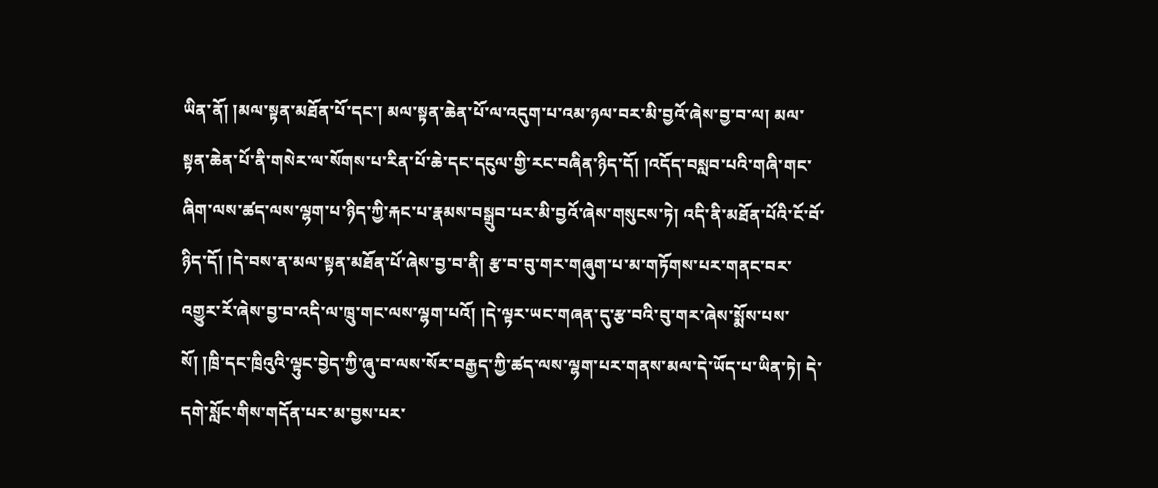ཡིན་ནོ། །མལ་སྟན་མཐོན་པོ་དང་། མལ་སྟན་ཆེན་པོ་ལ་འདུག་པ་འམ་ཉལ་བར་མི་བྱའོ་ཞེས་བྱ་བ་ལ། མལ་སྟན་ཆེན་པོ་ནི་གསེར་ལ་སོགས་པ་རིན་པོ་ཆེ་དང་དངུལ་གྱི་རང་བཞིན་ཉིད་དོ། །འདོད་བསླབ་པའི་གཞི་གང་ཞིག་ལས་ཚད་ལས་ལྷག་པ་ཉིད་ཀྱི་རྐང་པ་རྣམས་བསྒྲུབ་པར་མི་བྱའོ་ཞེས་གསུངས་ཏེ། འདི་ནི་མཐོན་པོའི་ངོ་བོ་ཉིད་དོ། །དེ་བས་ན་མལ་སྟན་མཐོན་པོ་ཞེས་བྱ་བ་ནི། རྩ་བ་བུ་གར་གཞུག་པ་མ་གཏོགས་པར་གནང་བར་འགྱུར་རོ་ཞེས་བྱ་བ་འདི་ལ་ཁྲུ་གང་ལས་ལྷག་པའོ། །དེ་ལྟར་ཡང་གཞན་དུ་རྩ་བའི་བུ་གར་ཞེས་སྨོས་པས་སོ། །ཁྲི་དང་ཁྲིའུའི་ལྟུང་བྱེད་ཀྱི་ཞུ་བ་ལས་སོར་བརྒྱད་ཀྱི་ཚད་ལས་ལྷག་པར་གནས་མལ་དེ་ཡོད་པ་ཡིན་ཏེ། དེ་དགེ་སློང་གིས་གདོན་པར་མ་བྱས་པར་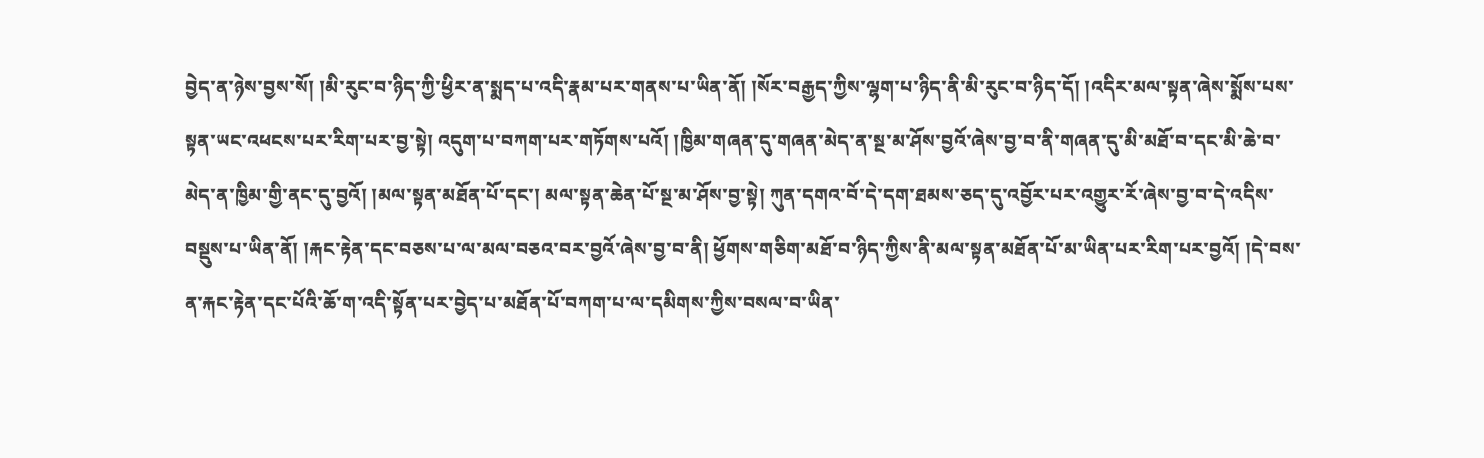བྱེད་ན་ཉེས་བྱས་སོ། །མི་རུང་བ་ཉིད་ཀྱི་ཕྱིར་ན་སྨད་པ་འདི་རྣམ་པར་གནས་པ་ཡིན་ནོ། །སོར་བརྒྱད་ཀྱིས་ལྷག་པ་ཉིད་ནི་མི་རུང་བ་ཉིད་དོ། །འདིར་མལ་སྟན་ཞེས་སྨོས་པས་སྟན་ཡང་འཕངས་པར་རིག་པར་བྱ་སྟེ། འདུག་པ་བཀག་པར་གཏོགས་པའོ། །ཁྱིམ་གཞན་དུ་གཞན་མེད་ན་སྔ་མ་ཤོས་བྱའོ་ཞེས་བྱ་བ་ནི་གཞན་དུ་མི་མཐོ་བ་དང་མི་ཆེ་བ་མེད་ན་ཁྱིམ་གྱི་ནང་དུ་བྱའོ། །མལ་སྟན་མཐོན་པོ་དང་། མལ་སྟན་ཆེན་པོ་སྔ་མ་ཤོས་བྱ་སྟེ། ཀུན་དགའ་བོ་དེ་དག་ཐམས་ཅད་དུ་འབྱོར་པར་འགྱུར་རོ་ཞེས་བྱ་བ་དེ་འདིས་བསྡུས་པ་ཡིན་ནོ། །རྐང་རྟེན་དང་བཅས་པ་ལ་མལ་བཅའ་བར་བྱའོ་ཞེས་བྱ་བ་ནི། ཕྱོགས་གཅིག་མཐོ་བ་ཉིད་ཀྱིས་ནི་མལ་སྟན་མཐོན་པོ་མ་ཡིན་པར་རིག་པར་བྱའོ། །དེ་བས་ན་རྐང་རྟེན་དང་པོའི་ཆོ་ག་འདི་སྟོན་པར་བྱེད་པ་མཐོན་པོ་བཀག་པ་ལ་དམིགས་ཀྱིས་བསལ་བ་ཡིན་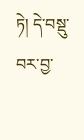ཏེ། དེ་བསྡུ་བར་བྱ་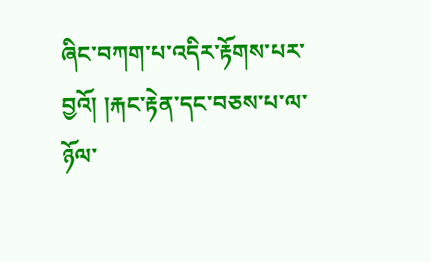ཞིང་བཀག་པ་འདིར་རྟོགས་པར་བྱའོ། །རྐང་རྟེན་དང་བཅས་པ་ལ་ཉོལ་